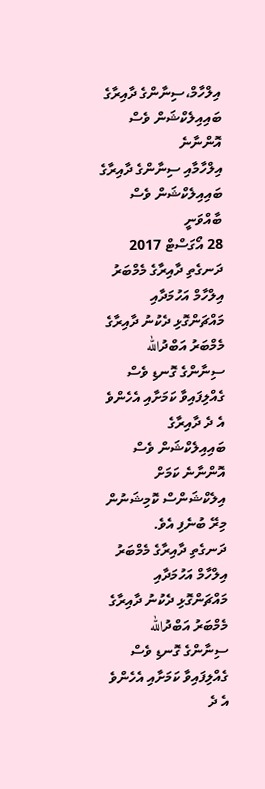އިލްހާމް،ސިނާންގެ ދާއިރާގެ ބައިއިލެކްޝަން ވެސް އޮންނާނެ
އިލްހާމާއި ސިނާންގެ ދާއިރާގެ ބައިއިލެކްޝަން ވެސް ބާއްވަނީ
28 އޯގަސްޓް 2017
ދަނގެތި ދާއިރާގެ މެމްބަރު އިލްހާމް އަހުމަދާއި މައްޗަންގޮޅި ދެކުނު ދާއިރާގެ މެމްބަރު އަބްދުالله ސިނާންގެ ގޮނޑި ވެސް ގެއްލިފައިވާ ކަމަށާއި އެހެންވެ އެ ދެ ދާއިރާގެ ބައިއިލެކްޝަން ވެސް އޮންނާނެ ކަމަށް އިލެކްޝަންސް ކޮމިޝަނުން މިރޭ ބުނެފި އެވެ.
ދަނގެތި ދާއިރާގެ މެމްބަރު އިލްހާމް އަހުމަދާއި މައްޗަންގޮޅި ދެކުނު ދާއިރާގެ މެމްބަރު އަބްދުالله ސިނާންގެ ގޮނޑި ވެސް ގެއްލިފައިވާ ކަމަށާއި އެހެންވެ އެ ދެ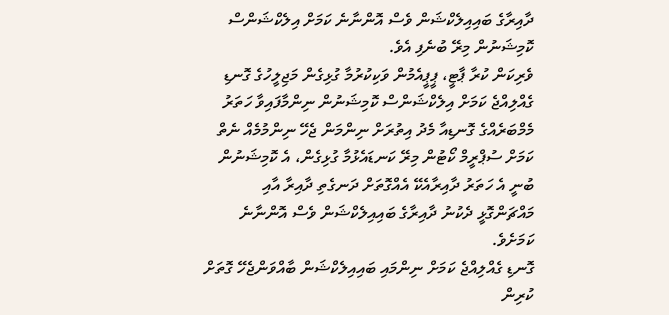ދާއިރާގެ ބައިއިލެކްޝަން ވެސް އޮންނާނެ ކަމަށް އިލެކްޝަންސް ކޮމިޝަނުން މިރޭ ބުނެފި އެވެ.
ވެރިކަން ކުރާ ޕާޓީ، ޕީޕީއެމުން ވަކިކުރުމާ ގުޅިގެން މަޖިލީހުގެ ގޮނޑި ގެއްލިއްޖެ ކަމަށް އިލެކްޝަންސް ކޮމިޝަނުން ނިންމާފައިވާ ހަތަރު މެމްބަރެއްގެ ގޮނޑިއާ މެދު އިތުރަށް ނިންމަން ޖެހޭ ނިންމުމެއް ނެތް ކަމަށް ސުޕްރީމް ކޯޓުން މިރޭ ކަނޑައެޅުމާ ގުޅިގެން، އެ ކޮމިޝަނުން ބުނީ އެ ހަތަރު ދާއިރާއެކޭ އެއްގޮތަށް ދަނގެތި ދާއިރާ އާއި މައްޗަންގޮޅީ ދެކުނު ދާއިރާގެ ބައިއިލެކްޝަން ވެސް އޮންނާނެ ކަމަށެވެ.
ގޮނޑި ގެއްލިއްޖެ ކަމަށް ނިންމައި ބައިއިލެކްޝަން ބާއްވަންޖެހޭ ގޮތަށް ކުރިން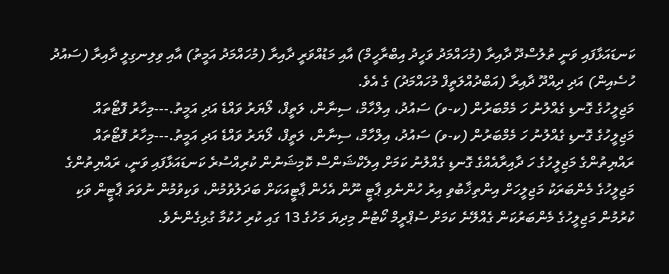ކަނޑައަޅާފައި ވަނީ ތުލުސްދޫ ދާއިރާ (މުހައްމަދު ވަހީދު އިބްރާހީމް) އާއި މަޑުއްވަރީ ދާއިރާ (މުހައްމަދު އަމީތު) އާއި ވިލިނގިލީ ދާއިރާ (ސައުދު ހުސެއިން) އަދި ދިއްދޫ ދާއިރާ (އަބްދުއްލަތީފް މުހައްމަދު) ގެ އެވެ.
މަޖިލީހުގެ ގޮނޑި ގެއްލުނު ހަ މެމްބަރުން (ކ-ވ) ސައުދު، އިލްހާމް، ސިނާން، ލަތީފް، ލޯޔަރު ވައްޑެ އަދި އަމީތު.---މިހާރު ފޮޓޯތައް
މަޖިލީހުގެ ގޮނޑި ގެއްލުނު ހަ މެމްބަރުން (ކ-ވ) ސައުދު، އިލްހާމް، ސިނާން، ލަތީފް، ލޯޔަރު ވައްޑެ އަދި އަމީތު.---މިހާރު ފޮޓޯތައް
ރައްޔިތުންގެ މަޖިލީހުގެ ހަ ދާއިރާއެއްގެ ގޮނޑި ގެއްލުނު ކަމަށް އިލެކްޝަންސް ކޮމިޝަނުން ކުރިއްސުރެ ކަނޑައަޅާފައި ވަނީ، ރައްޔިތުންގެ މަޖިލީހުގެ މެންބަރަކު މަޖިލީހަށް އިންތިޚާބުވި އިރު ހުންނެވި ޕާޓީ ނޫން އެހެން ޕާޓީއަކަށް ބަދަލުވުމުން، ވަކިވުމުން ނުވަތަ ޕާޓީން ވަކި ކުރުމުން މަޖިލީހުގެ މެންބަރުކަން ގެއްލޭނެ ކަމަށް ސުޕްރީމް ކޯޓުން މިދިޔަ މަހުގެ 13 ގައި ކުރި ހުކުމާ ގުޅިގެންނެވެ.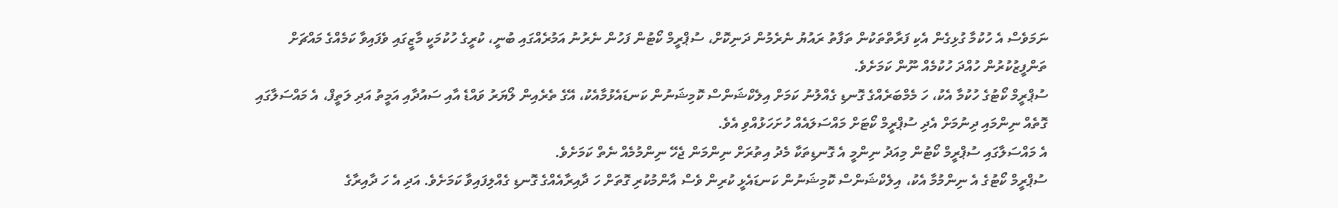ނަމަވެސް އެ ހުކުމާ ގުޅިގެން އެކި ފަރާތްތަކުން ތަފާތު ރައުޔު ނެރެމުން ދަނިކޮށް، ސުޕްރީމް ކޯޓުން ފަހުން ނެރުނު އަމުރެއްގައި ބުނީ، ކުރީގެ ހުކުމަކީ މާޒީގައި ވެފައިވާ ކަމެއްގެ މައްޗަށް ތަންފީޒުކުރުން ހުއްދަ ހުކުމެއް ނޫން ކަމަށެވެ.
ސުޕްރީމް ކޯޓުގެ ހުކުމާ އެކު، ހަ މެމްބަރެއްގެ ގޮނޑި ގެއްލުނު ކަމަށް އިލެކްޝަންސް ކޮމިޝަނުން ކަނޑައެޅުމާއެކު، އޭގެ ތެރެއިން ލޯޔަރު ވައްޑެ އާއި ސައުދާއި އަމީތު އަދި ލަތީފް، އެ މައްސަލާގައި ގޮތެއް ނިންމައި ދިނުމަށް އެދި ސުޕްރީމް ކޯޓަށް މައްސަލައެއް ހުށަހަޅުއްވި އެވެ.
އެ މައްސަލާގައި ސުޕްރީމް ކޯޓުން މިއަދު ނިންމީ އެ ގޮނޑިތަކާ މެދު އިތުރަށް ނިންމަން ޖެހޭ ނިންމުމެއް ނެތް ކަމަށެވެ.
ސުޕްރީމް ކޯޓުގެ އެ ނިންމުމާ އެކު، އިލެކްޝަންސް ކޮމިޝަނުން ކަނޑައެޅީ ކުރިން ވެސް އާންމުކުރި ގޮތަށް ހަ ދާއިރާއެއްގެ ގޮނޑި ގެއްލިފައިވާ ކަމަށެވެ. އަދި އެ ހަ ދާއިރާގެ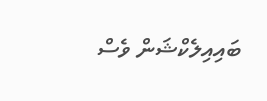ބައިއިލެކްޝަން ވެސް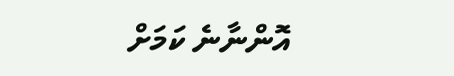އޮންނާނެ ކަމަށް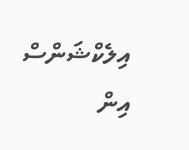އިލެކްޝަންސް އިން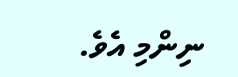ނިންމި އެވެ.